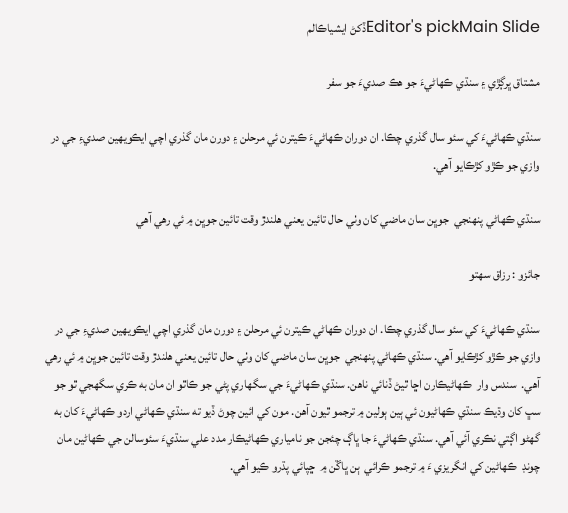Editor's pickMain Slideڏکڻ ايشياڪالم

مشتاق ڀرڳڙي ۽ سنڌي ڪھاڻيءَ جو ھڪ صديءَ جو سفر

سنڌي ڪھاڻيءَ کي سئو سال گذري چڪا. ان دوران ڪھاڻيءَ ڪيترن ئي مرحلن ۽ دورن مان گذري اچي ايڪويھين صديءِ جي در وازي جو ڪڙو کڙڪايو آھي.

سنڌي ڪھاڻي پنھنجي  جوڀن سان ماضي کان وٺي حال تائين يعني ھلندڙ وقت تائين جوڀن ۾ ئي رھي آھي

جائزو : رزاق سھتو

سنڌي ڪھاڻيءَ کي سئو سال گذري چڪا. ان دوران ڪھاڻي ڪيترن ئي مرحلن ۽ دورن مان گذري اچي ايڪويھين صديءِ جي در وازي جو ڪڙو کڙڪايو آھي. سنڌي ڪھاڻي پنھنجي  جوڀن سان ماضي کان وٺي حال تائين يعني ھلندڙ وقت تائين جوڀن ۾ ئي رھي آھي.  سندس وار  ڪھاڻيڪارن اڇا ٿيڻ ڏنائي ناھن. سنڌي ڪھاڻيءَ جي سگهاري پڻي جو ڪاٿو ان مان به ڪري سگهجي ٿو جو سڀ کان وڌيڪ سنڌي ڪھاڻيون ئي ٻين ٻولين ۾ ترجمو ٿيون آھن. مون کي ائين چوڻ ڏيو ته سنڌي ڪھاڻي اردو ڪھاڻيءَ کان به گهڻو اڳتي نڪري آئي آھي. سنڌي ڪھاڻيءَ جا ڀاڳ چئجن جو نامياري ڪھاڻيڪار مدد علي سنڌيءَ سئوسالن جي ڪھاڻين مان  چونڊ  ڪھاڻين کي انگريزي ءَ ۾ ترجمو ڪرائي  ٻن ڀاڱن ۾  ڇپائي پڌرو ڪيو آھي.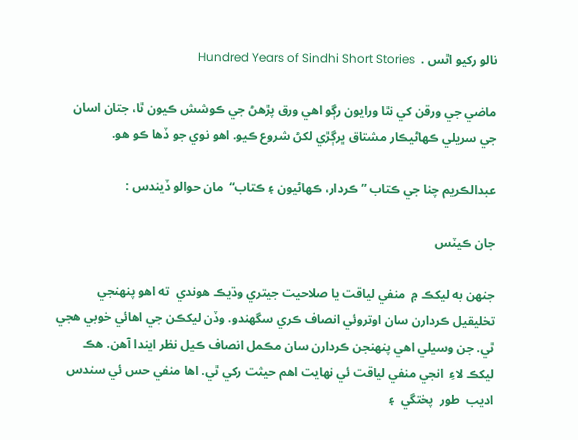نالو رکيو اٿس .  Hundred Years of Sindhi Short Stories

ماضي جي ورقن کي نٿا ورايون رڳو اھي ورق پڙھڻ جي ڪوشش ڪيون ٿا، جتان اسان جي سريلي ڪھاڻيڪار مشتاق ڀرڳڙي لکڻ شروع ڪيو. اھو نوي جو ڏھا ڪو ھو.

عبدالڪريم چنا جي ڪتاب ”ڪردار، ڪھاڻيون ۽ ڪتاب“  مان حوالو ڏيندس :

جان ڪيٽس

جنھن به ليکڪ ۾  منفي لياقت يا صلاحيت جيتري وڌيڪ ھوندي  ته اھو پنھنجي تخليقيل ڪردارن سان اوتروئي انصاف ڪري سگهندو. وڏن ليکڪن جي اھائي خوبي ھجي ٿي. جن وسيلي اھي پنھنجن ڪردارن سان مڪمل انصاف ڪيل نظر ايندا آھن. ھڪ ليکڪ لاءِ  انجي منفي لياقت ئي نھايت اھم حيثت رکي ٿي. اھا منفي حس ئي سندس اديب  طور  پختگي  ۽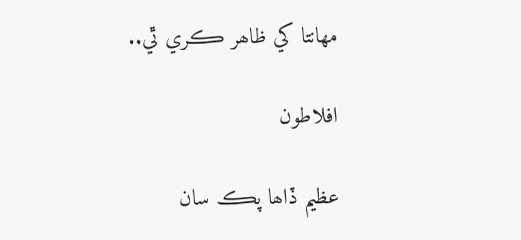مھانتا کي ظاھر ڪري ٿي..

افلاطون

عظيم ڏاھا پڪ سان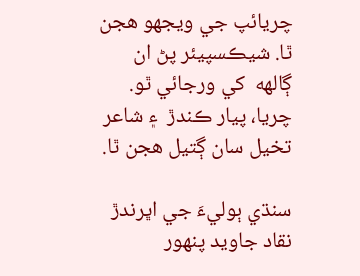چريائپ جي ويجهو ھجن ٿا. شيڪسپيئر پڻ ان ڳالھه  کي ورجائي ٿو. چريا، پيار ڪندڙ  ۽ شاعر تخيل سان ڳتيل ھجن ٿا.

سنڌي ٻوليءَ جي اڀرندڙ نقاد جاويد پنھور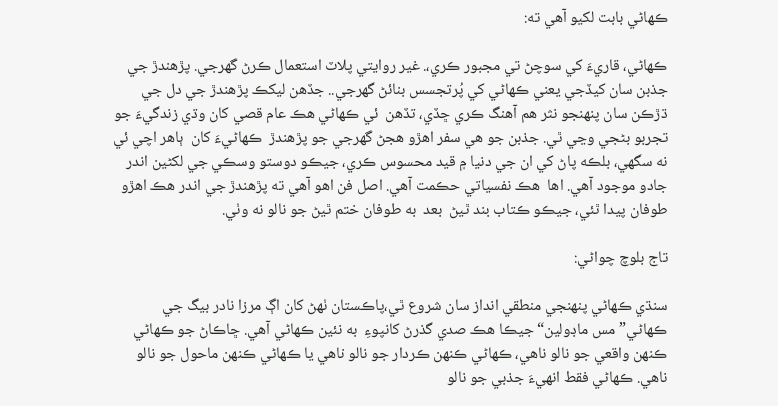ڪھاڻي بابت لکيو آھي ته:

ڪھاڻي، قاريءَ کي سوچڻ تي مجبور ڪري،. غير روايتي پلاٽ استعمال ڪرڻ گهرجي. پڙهندڙ جي جذبن سان کيڏجي يعني ڪهاڻي کي پُرتجسس بنائڻ گهرجي.. جڏهن ليکڪ پڙهندڙ جي دل جي ڌڙڪن سان پنهنجو نثر هم آهنگ ڪري ڇڏي، تڏهن  ئي ڪھاڻي هڪ عام قصي کان وڌي زندگيءَ جو تجربو بڻجي وڃي ٿي. جذبن جو هي سفر اهڙو هجڻ گهرجي جو پڙهندڙ  ڪهاڻيءَ کان  ٻاهر اچي ئي نه سگهي، بلڪه پاڻ کي ان جي دنيا ۾ قيد محسوس ڪري، جيڪو دوستو وسڪي جي لکڻين اندر جادو موجود آهي. اها  هڪ نفسياتي حڪمت آهي. اصل فن اهو آهي ته پڙهندڙ جي اندر هڪ اهڙو طوفان پيدا ٿئي، جيڪو ڪتاب بند ٿيڻ  بعد  به طوفان ختم ٿيڻ جو نالو نه وٺي.

تاج بلوچ چواڻي:

سنڌي ڪھاڻي پنھنجي منطقي انداز سان شروع ٿي،پاڪستان ٺھڻ کان اڳ مرزا نادر بيگ جي ڪھاڻي”مس ماڊولين“ جيڪا ھڪ صدي گذرڻ کانپوءِ  به نئين ڪھاڻي آھي. ڇاڪاڻ جو ڪھاڻي ڪنھن واقعي جو نالو ناھي، ڪھاڻي ڪنھن ڪردار جو نالو ناھي يا ڪھاڻي ڪنھن ماحول جو نالو ناھي. ڪھاڻي فقط انھيءَ جذبي جو نالو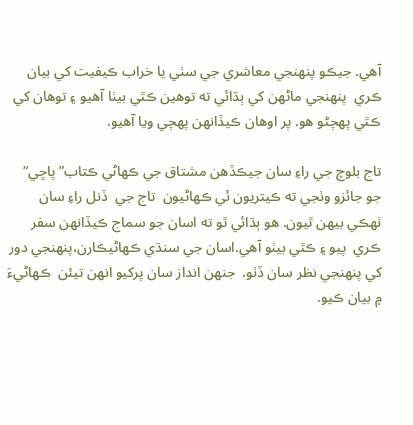آھي. جيڪو پنھنجي معاشري جي سٺي يا خراب ڪيفيت کي بيان ڪري  پنھنجي ماڻھن کي ٻڌائي ته توھين ڪٿي بيٺا آھيو ۽ توھان کي ڪٿي پھچڻو ھو. پر اوھان ڪيڏانھن پھچي ويا آھيو.

تاج بلوچ جي راءِ سان جيڪڏھن مشتاق جي ڪھاڻي ڪتاب”پاڇي“  جو جائزو وٺجي ته ڪيتريون ئي ڪھاڻيون  تاج جي  ڏنل راءِ سان ٺھڪي بيھن ٿيون. ھو ٻڌائي ٿو ته اسان جو سماج ڪيڏانھن سفر ڪري  پيو ۽ ڪٿي بيٺو آھي.اسان جي سنڌي ڪھاڻيڪارن،پنھنجي دور کي پنھنجي نظر سان ڏٺو.  جنھن انداز سان پرکيو انھن تيئن  ڪھاڻيءَ ۾ بيان ڪيو.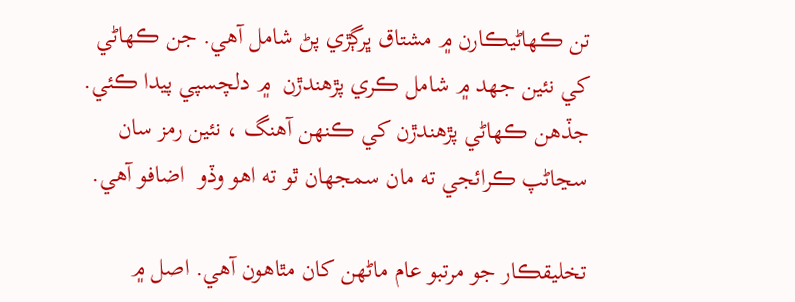تن ڪھاڻيڪارن ۾ مشتاق ڀرڳڙي پڻ شامل آھي. جن ڪھاڻي کي نئين جھد ۾ شامل ڪري پڙھندڙن  ۾ دلچسپي پيدا ڪئي. جڏھن ڪھاڻي پڙھندڙن کي ڪنھن آھنگ ، نئين رمز سان سڃاڻپ ڪرائجي ته مان سمجهان ٿو ته اھو وڏو  اضافو آھي.

تخليقڪار جو مرتبو عام ماڻھن کان مٿاھون آھي. اصل ۾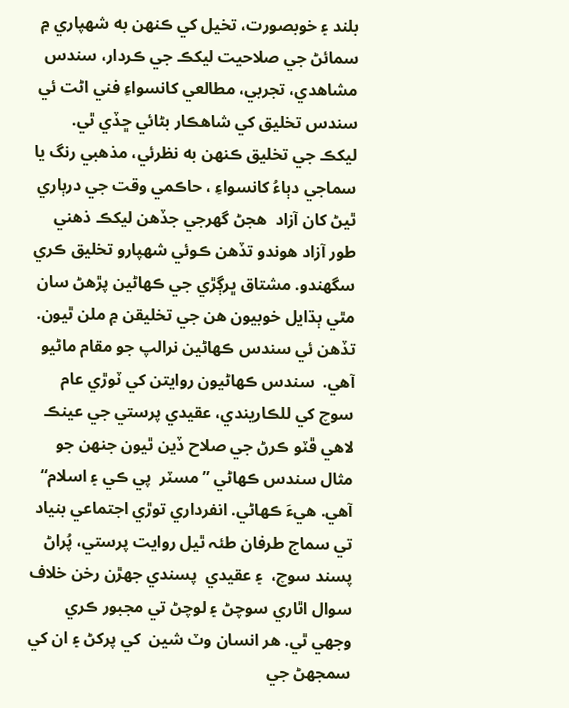بلند ۽ خوبصورت، تخيل کي ڪنھن به شھپاري ۾ سمائڻ جي صلاحيت ليکڪ جي ڪردار، سندس مشاھدي، تجربي، مطالعي کانسواءِ فني اڻت ئي سندس تخليق کي شاھڪار بڻائي ڇڏي ٿي.  ليکڪ جي تخليق ڪنھن به نظرئي، مذھبي رنگ يا سماجي دٻاءُ کانسواءِ ، حاڪمي وقت جي درٻاري ٿيڻ کان آزاد  ھجڻ گهرجي جڏھن ليکڪ ذھني طور آزاد ھوندو تڏھن ڪوئي شھپارو تخليق ڪري سگهندو. مشتاق ڀرڳڙي جي ڪھاڻين پڙھڻ سان مٿي ٻڌايل خوبيون ھن جي تخليقن ۾ ملن ٿيون. تڏھن ئي سندس ڪھاڻين نرالپ جو مقام ماڻيو آھي.  سندس ڪهاڻيون روايتن کي ٽوڙي عام سوچ کي للڪاريندي، عقيدي پرستي جي عينڪ لاھي ڦٽو ڪرڻ جي صلاح ڏين ٿيون جنھن جو مثال سندس ڪھاڻي ”مسٽر  پي ڪي ۽ اسلام“ آھي. ھيءَ ڪھاڻي. انفرداري توڙي اجتماعي بنياد تي سماج طرفان طئہ ٿيل روايت پرستي، پُراڻ پسند سوچ،  ۽ عقيدي  پسندي جهڙن رخن خلاف سوال اٿاري سوچڻ ۽ لوچڻ تي مجبور ڪري وجهي ٿي. هر انسان وٽ شين  کي پرکڻ ۽ ان کي سمجهڻ جي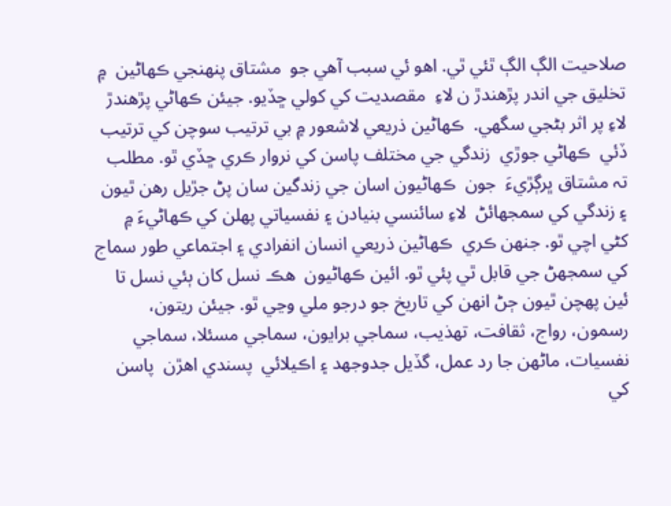صلاحيت الڳ الڳ ٿئي ٿي. اهو ئي سبب آهي جو  مشتاق پنھنجي ڪھاڻين  ۾   تخليق جي اندر پڙهندڙ ن لاءِ  مقصديت کي کولي ڇڏيو. جيئن ڪھاڻي پڙھندڙ لاءِ پر اثر بڻجي سگهي.  ڪهاڻين ذريعي لاشعور ۾ بي ترتيب سوچن کي ترتيب ڏئي  ڪھاڻي جوڙي  زندگي جي مختلف پاسن کي نروار ڪري ڇڏي ٿو. مطلب  تہ مشتاق ڀرڳڙيءَ  جون  ڪهاڻيون اسان جي زندگين سان پڻ جڙيل رهن ٿيون ۽ زندگي کي سمجهائڻ  لاءِ سائنسي بنيادن ۽ نفسياتي پھلن کي ڪھاڻيءَ ۾ کڻي اچي ٿو. جنھن ڪري  ڪهاڻين ذريعي انسان انفرادي ۽ اجتماعي طور سماج کي سمجهڻ جي قابل ٿي پئي ٿو. ائين ڪهاڻيون  هڪ نسل کان ٻئي نسل تا ئين پھچن ٿيون ڄڻ انھن کي تاريخ جو درجو ملي وڃي ٿو. جيئن ريتون، رسمون، رواج، ثقافت، تهذيب، سماجي برايون، سماجي مسئلا، سماجي نفسيات، ماڻهن جا رد عمل، گڏيل جدوجهد ۽ اڪيلائي  پسندي اهڙن  پاسن کي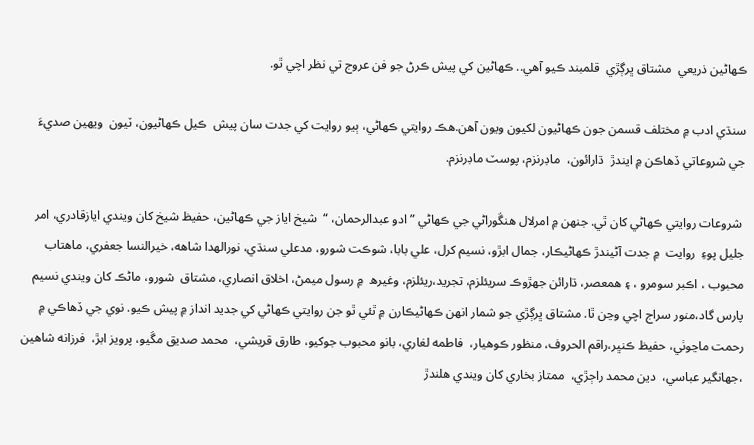ڪهاڻين ذريعي  مشتاق ڀرڳڙي  قلمبند ڪيو آھي.. ڪھاڻين کي پيش ڪرڻ جو فن عروج تي نظر اچي ٿو.

سنڌي ادب ۾ مختلف قسمن جون ڪھاڻيون لکيون ويون آھن.ھڪ روايتي ڪھاڻي، ٻيو روايت کي جدت سان پيش  ڪيل ڪھاڻيون، ٽيون  ويھين صديءَ جي شروعاتي ڏھاڪن ۾ ايندڙ  ڌارائون،  ماڊرنزم، پوسٽ ماڊرنزم.

 شروعات روايتي ڪھاڻي کان ٿي. جنھن ۾ امرلال ھنڱوراڻي جي ڪھاڻي ”ادو عبدالرحمان، “  شيخ اياز جي ڪھاڻين، حفيظ شيخ کان ويندي ايازقادري، امر جليل پوءِ  روايت  ۾ جدت آڻيندڙ ڪھاڻيڪار، جمال ابڙو، نسيم کرل، علي بابا، شوڪت شورو، مدعلي سنڌي، نورالھدا شاھه، خيرالنسا جعفري، ماھتاب محبوب ، اڪبر سومرو ، ۽ ھمعصر، ڌارائن جھڙوڪ سريئلزم، تجريد،ريئلزم، وغيرھ  ۾ رسول ميمڻ، اخلاق انصاري، مشتاق  شورو، ماڻڪ کان ويندي نسيم پارس گاد،منور سراج اچي وڃن ٿا. مشتاق ڀرڳڙي جو شمار انھن ڪھاڻيڪارن ۾ ٿئي ٿو جن روايتي ڪھاڻي کي جديد انداز ۾ پيش ڪيو. نوي جي ڏھاڪي ۾ رحمت ماڃوٺي، حفيظ ڪنڀر،راقم الحروف، منظور ڪوھيار،  فاطمه لغاري، بانو محبوب جوکيو، طارق قريشي،  محمد صديق مڱيو، پرويز ابڙ،  فرزانه شاھين  ،جھانگير عباسي،  دين محمد راڄڙي،  ممتاز بخاري کان ويندي ھلندڙ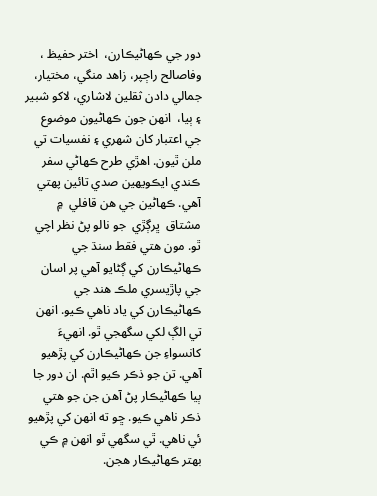دور جي ڪھاڻيڪارن،  اختر حفيظ ، وفاصالح راڄپر، زاھد منگي، مختيار، جمالي دادن ثقلين لاشاري، لاکو شبير ۽ ٻيا،  انھن جون ڪھاڻيون موضوع جي اعتبار کان شھري ۽ نفسيات تي ملن ٿيون. اھڙي طرح ڪھاڻي سفر ڪندي ايڪويھين صدي تائين پھتي آھي. ڪھاڻين جي ھن قافلي  ۾ مشتاق  ڀرڳڙي  جو نالو پڻ نظر اچي ٿو. مون ھتي فقط سنڌ جي ڪھاڻيڪارن کي ڳڻايو آھي پر اسان جي پاڙيسري ملڪ ھند جي ڪھاڻيڪارن کي ياد ناھي ڪيو. انھن تي الڳ لکي سگهجي ٿو. انھيءَ کانسواءِ جن ڪھاڻيڪارن کي پڙھيو آھي. تن جو ذڪر ڪيو اٿم. ان دور جا ٻيا ڪھاڻيڪار پڻ آھن جن جو ھتي ذڪر ناھي ڪيو. ڇو ته انھن کي پڙھيو ئي ناھي. ٿي سگهي ٿو انھن ۾ ڪي بھتر ڪھاڻيڪار ھجن.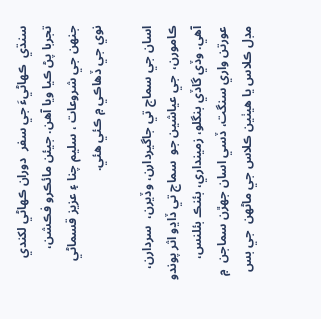سنڌي  ڪھاڻيءَ جي سفر  دوران ڪھاڻي لکندي تجربا پڻ ڪيا ويا آھن. جيئن مائڪرو فڪشن، جنھن جي شروعات ، سليم چنا ۽ عزيز قسماڻي  نوي جي ڏھاڪي ۾ ڪئي ھئي.

اسان جي سماج تي جاگيردارن، وڏيرن،  سردارن، ڪامورن،  جي عياشين جو  سماج تي ڏاڍو اثر پوندو آھي. وڏي گاڏي بنگلو، زمينداري، بئنڪ بئلنس،  عورتن واري سنگت، ڏسي اسان جھڙن سماجن  ۾ مڊل ڪلاس يا ھيٺين ڪلاس جي ماڻھن  جي بس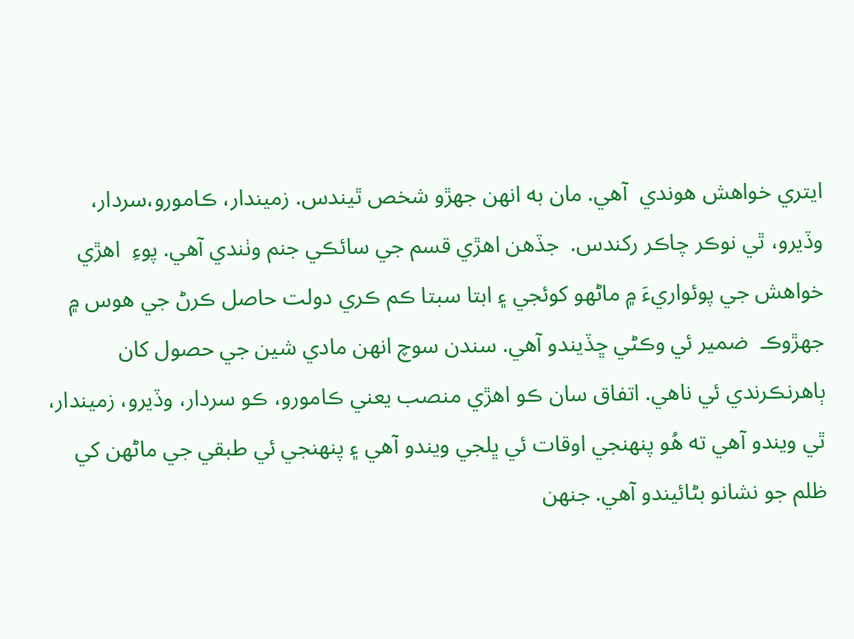ايتري خواھش ھوندي  آھي. مان به انھن جھڙو شخص ٿيندس. زميندار، ڪامورو،سردار، وڏيرو، ٿي نوڪر چاڪر رکندس.  جڏھن اھڙي قسم جي سائڪي جنم وٺندي آھي. پوءِ  اھڙي خواھش جي پوئواريءَ ۾ ماڻھو کوئجي ۽ ابتا سبتا ڪم ڪري دولت حاصل ڪرڻ جي ھوس ۾ جھڙوڪ  ضمير ئي وڪڻي ڇڏيندو آھي. سندن سوچ انھن مادي شين جي حصول کان ٻاھرنڪرندي ئي ناھي. اتفاق سان ڪو اھڙي منصب يعني ڪامورو، ڪو سردار، وڏيرو، زميندار، ٿي ويندو آھي ته ھُو پنھنجي اوقات ئي ڀلجي ويندو آھي ۽ پنھنجي ئي طبقي جي ماڻھن کي ظلم جو نشانو بڻائيندو آھي. جنھن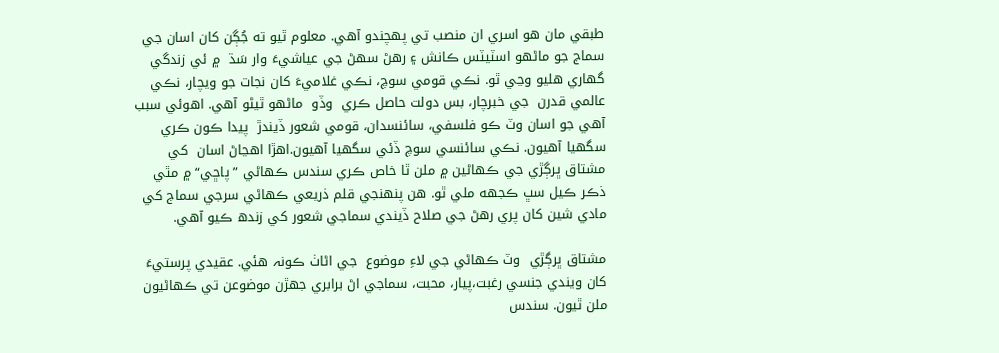طبقي مان ھو اسري ان منصب تي پھچندو آھي. معلوم ٿيو ته جُڳن کان اسان جي سماج جو ماڻھو اسٽيٽس ڪانش ۽ رھڻ سھڻ جي عياشيءَ وار سَڌ  ۾ ئي زندگي گهاري ھليو وڃي ٿو. نڪي قومي سوچ، نڪي غلاميءَ کان نجات جو ويچار، نڪي عالمي قدرن  جي خبرچار، بس دولت حاصل ڪري  وڏو  ماڻھو ٿيڻو آھي. اھوئي سبب آھي جو اسان وٽ ڪو فلسفي، سائنسدان، قومي شعور ڏيندڙ  پيدا ڪون ڪري سگهيا آھيون. نڪي سائنسي سوچ ڏئي سگهيا آھيون.اھڙا اھڃاڻ اسان  کي مشتاق ڀرڳڙي جي ڪھاڻين ۾ ملن ٿا خاص ڪري سندس ڪھاڻي ”پاڇي“ ۾ مٿي ذڪر ڪيل سڀ ڪجهه ملي ٿو. ھن پنھنجي قلم ذريعي ڪھاڻي سرجي سماج کي مادي شين کان پري رھڻ جي صلاح ڏيندي سماجي شعور کي زندھ ڪيو آھي.

مشتاق ڀرڳڙي  وٽ ڪھاڻي جي لاءِ موضوع  جي اڻاٺ ڪونہ ھئي. عقيدي پرستيءَ کان ويندي جنسي رغبت،پيار، محبت، سماجي اڻ برابري جھڙن موضوعن تي ڪھاڻيون ملن ٿيون. سندس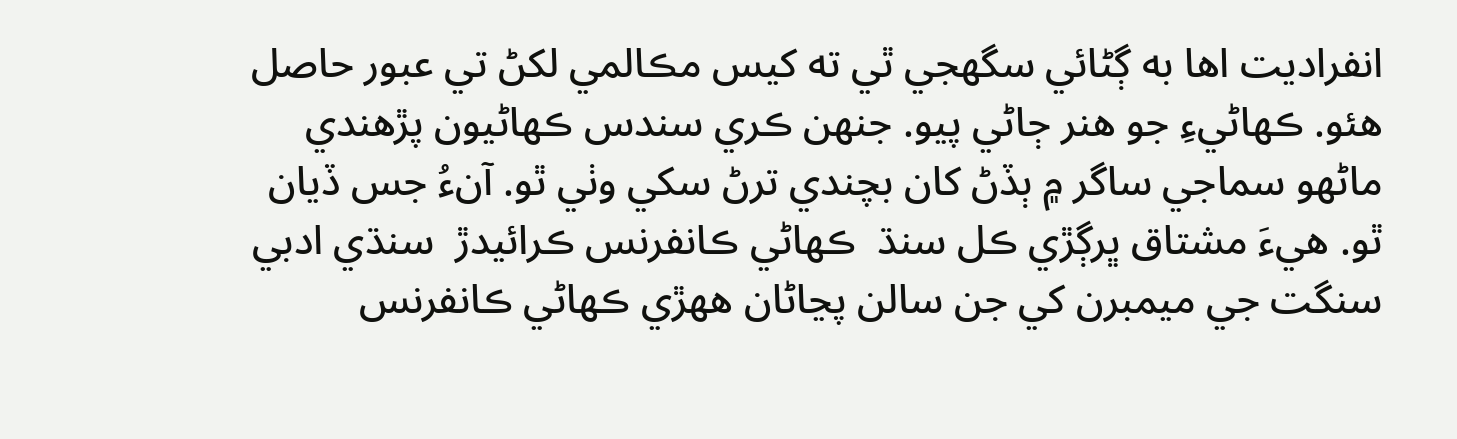انفراديت اھا به ڳڻائي سگهجي ٿي ته کيس مڪالمي لکڻ تي عبور حاصل ھئو. ڪھاڻيءِ جو ھنر ڄاڻي پيو. جنھن ڪري سندس ڪھاڻيون پڙھندي  ماڻھو سماجي ساگر ۾ ٻڏڻ کان بچندي ترڻ سکي وٺي ٿو. آنءُ جس ڏيان ٿو. ھيءَ مشتاق ڀرڳڙي ڪل سنڌ  ڪھاڻي ڪانفرنس ڪرائيدڙ  سنڌي ادبي سنگت جي ميمبرن کي جن سالن پڃاڻان ھھڙي ڪھاڻي ڪانفرنس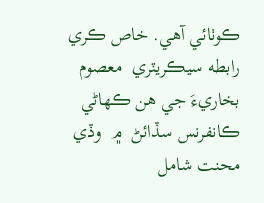ڪوٺائي آھي. خاص ڪري رابطه سيڪريٽري  معصوم بخاريءَ جي ھن ڪھاڻي ڪانفرنس سڏائڻ  ۾  وڏي محنت شامل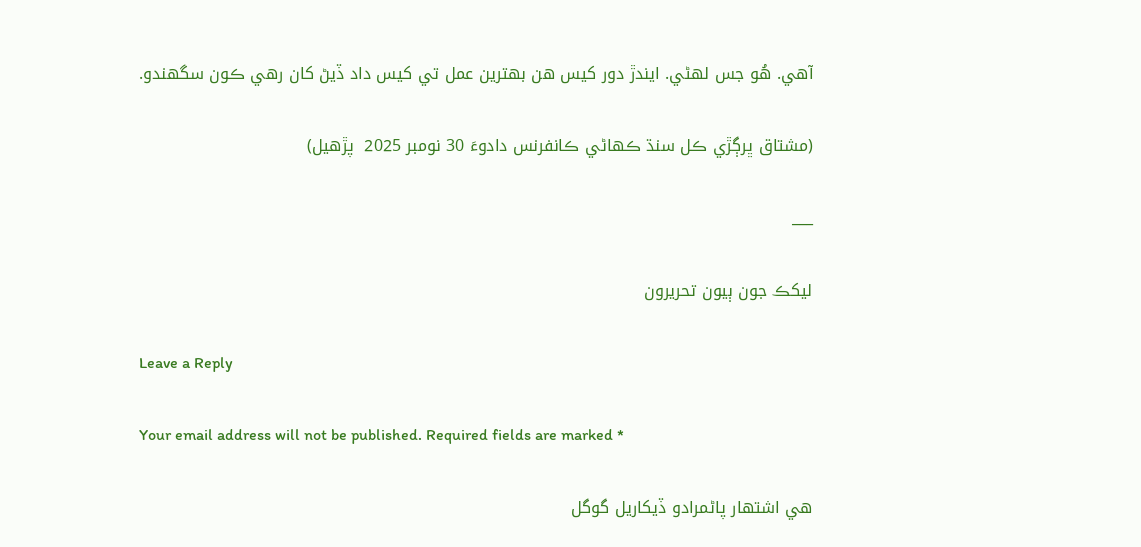آھي. ھُو جس لھڻي. ايندڙ دور کيس ھن بھترين عمل تي کيس داد ڏيڻ کان رھي ڪون سگهندو.

(مشتاق ڀرڳڙي ڪل سنڌ ڪھاڻي ڪانفرنس دادوءَ 30 نومبر 2025  پڙھيل)

___

ليکڪ جون ٻيون تحريرون

Leave a Reply

Your email address will not be published. Required fields are marked *

هي اشتهار پاڻمرادو ڏيکاريل گوگل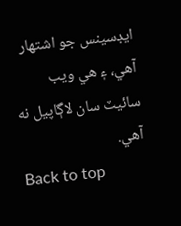ايڊسينس جو اشتهار آهي، ۽ هي ويب سائيٽ سان لاڳاپيل نه آهي.
Back to top